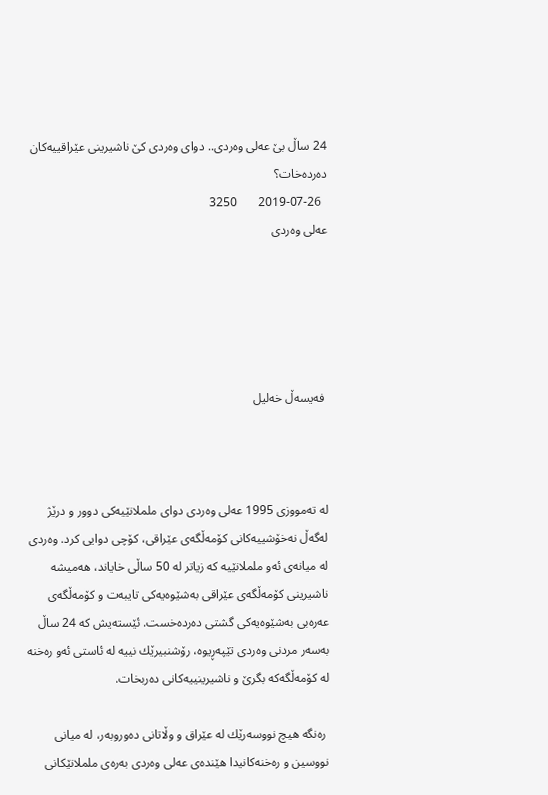24 ساڵ بێ عه‌لی وه‌ردی.. دوای وه‌ردی كێ ناشیرینی عێراقییه‌كان ده‌رده‌خات؟
  2019-07-26       3250
عەلی وەردی





 فه‌یسه‌ڵ خه‌لیل



له‌ ته‌مووزی 1995 عه‌لی وه‌ردی دوای ململانێیه‌كی دوور و درێژ له‌گه‌ڵ نه‌خۆشییه‌كانی كۆمه‌ڵگه‌ی عێراقی، كۆچی دوایی كرد. وه‌ردی له‌ میانه‌ی ئه‌و ململانێیه‌ كه‌ زیاتر له‌ 50 ساڵی خایاند، هه‌میشه‌ ناشیرینی كۆمه‌ڵگه‌ی عێراقی به‌شێوه‌یه‌كی تایبه‌ت و كۆمه‌ڵگه‌ی عه‌ره‌بی به‌شێوه‌یه‌كی گشتی ده‌رده‌خست. ئێسته‌یش كه‌ 24 ساڵ به‌سه‌ر مردنی وه‌ردی تێپه‌ڕیوه‌، رۆشنبیرێك نییه‌ له‌ ئاستی ئه‌و ره‌خنه‌ له‌ كۆمه‌ڵگه‌كه‌ بگرێ و ناشیرینییه‌كانی ده‌ربخات.

 ره‌نگه‌ هیچ نووسه‌رێك له‌ عێراق و وڵاتانی ده‌وروبه‌ر، له‌ میانی نووسین و ره‌خنه‌كانیدا هێنده‌ی عه‌لی وه‌ردی به‌ره‌ی ململانێكانی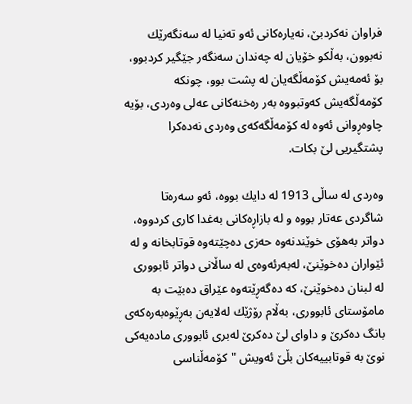فراوان نه‌كردبێ، نه‌یاره‌كانی ئه‌و ته‌نیا له‌ سه‌نگه‌رێك نه‌بوون، به‌ڵكو خۆیان له‌ چه‌ندان سه‌نگه‌ر جێگیر كردبوو، بۆ ئه‌مه‌یش كۆمه‌ڵگه‌یان له‌ پشت بوو، چونكه‌ كۆمه‌ڵگه‌یش كه‌وتبووه‌ به‌ر ره‌خنه‌كانی عه‌لی وه‌ردی، بۆیه‌ چاوه‌ڕوانی ئه‌وه‌ له‌ كۆمه‌ڵگه‌كه‌ی وه‌ردی نه‌ده‌كرا پشتگیریی لێ بكات.

وه‌ردی له‌ ساڵی 1913 له‌ دایك بووه‌، ئه‌و سه‌ره‌تا شاگردی عه‌تار بووه‌ و له‌ بازاڕه‌كانی به‌غدا كاری كردووه‌، دواتر به‌هۆی خوێندنه‌وه‌ حه‌زی ده‌چێته‌وه‌ قوتابخانه‌ و له‌ ئێواران ده‌خوێنێ، له‌به‌رئه‌وه‌ی له‌ ساڵانی دواتر ئابووری له‌ لبنان ده‌خوێنێ، كه‌ ده‌گه‌ڕێته‌وه‌ عێراق ده‌بێت به‌ مامۆستای ئابووری، به‌ڵام رۆژێك له‌لایه‌ن به‌ڕێوه‌به‌ره‌كه‌ی بانگ ده‌كرێ و داوای لێ ده‌كرێ له‌بری ئابووری ماده‌یه‌كی نوێ به‌ قوتابییه‌كان بڵێ ئه‌ویش "كۆمه‌ڵناسی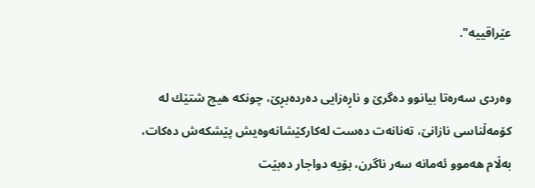عێراقییه‌".

وه‌ردی سه‌ره‌تا بیانوو ده‌گرێ و ناڕه‌زایی ده‌رده‌بڕێ، چونكه‌ هیچ شتێك له‌ كۆمه‌ڵناسی نازانێ، ته‌نانه‌ت ده‌ست له‌كاركێشانه‌وه‌یش پێشكه‌ش ده‌كات، به‌ڵام هه‌موو ئه‌مانه‌ سه‌ر ناگرن، بۆیه‌ دواجار ده‌بێت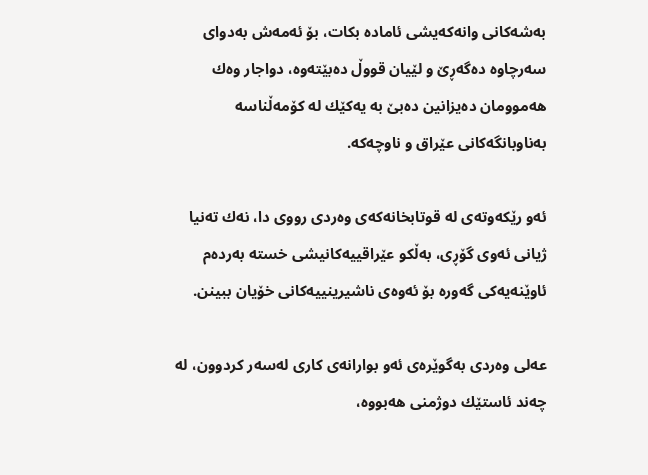به‌شه‌كانی وانه‌كه‌یشی ئاماده‌ بكات، بۆ ئه‌مه‌ش به‌دوای سه‌رچاوه‌ ده‌گه‌ڕێ و لێیان قووڵ ده‌بێته‌وه‌، دواجار وه‌ك هه‌موومان ده‌یزانین ده‌بێ به‌ یه‌كێك له‌ كۆمه‌ڵناسه‌ به‌ناوبانگه‌كانی عێراق و ناوچه‌كه‌.

ئه‌و رێكه‌وته‌ی له‌ قوتابخانه‌كه‌ی وه‌ردی رووی دا، نه‌ك ته‌نیا ژیانی ئه‌وی گۆڕی، به‌ڵكو عێراقییه‌كانیشی خسته‌ به‌رده‌م ئاوێنه‌یه‌كی گه‌وره‌ بۆ ئه‌وه‌ی ناشیرینییه‌كانی خۆیان ببینن.

عه‌لی وه‌ردی به‌گوێره‌ی ئه‌و بوارانه‌ی كاری له‌سه‌ر كردوون، له‌ چه‌ند ئاستێك دوژمنی هه‌بووه‌،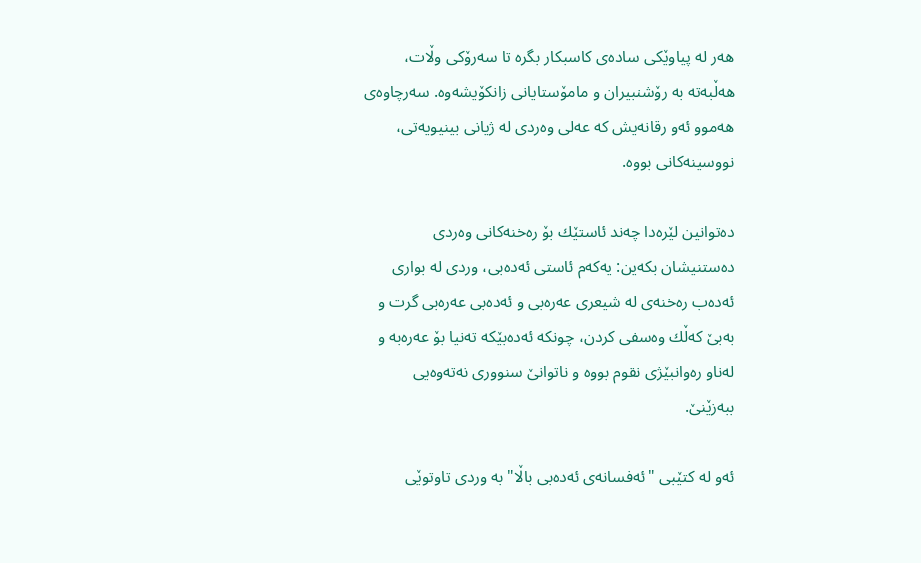هه‌ر له‌ پیاوێكی ساده‌ی كاسبكار بگره‌ تا سه‌رۆكی وڵات، هه‌ڵبه‌ته‌ به‌ رۆشنبیران و مامۆستایانی زانكۆیشه‌وه‌. سه‌رچاوه‌ی هه‌موو ئه‌و رقانه‌یش كه‌ عه‌لی وه‌ردی له‌ ژیانی بینیویه‌تی، نووسینه‌كانی بووه‌.

ده‌توانین لێره‌دا چه‌ند ئاستێك بۆ ره‌خنه‌كانی وه‌ردی ده‌ستنیشان بكه‌ین: یه‌كه‌م ئاستی ئه‌ده‌بی، وردی له‌ بواری ئه‌ده‌ب ره‌خنه‌ی له‌ شیعری عه‌ره‌بی و ئه‌ده‌بی عه‌ره‌بی گرت و به‌بێ كه‌ڵك وه‌سفی كردن، چونكه‌ ئه‌ده‌بێكه‌ ته‌نیا بۆ عه‌ره‌به‌ و له‌ناو ره‌وانبێژی نقوم بووه‌ و ناتوانێ سنووری نه‌ته‌وه‌یی ببه‌زێنێ.

ئه‌و له‌ كتێبی "ئه‌فسانه‌ی ئه‌ده‌بی باڵا" به‌ وردی تاوتوێی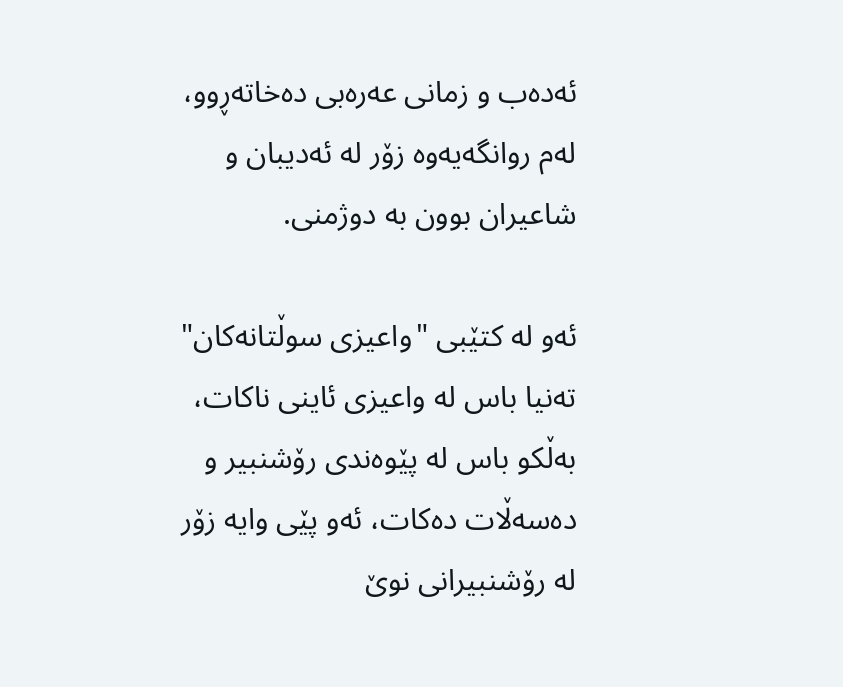ئه‌ده‌ب و زمانی عه‌ره‌بی ده‌خاته‌ڕوو، له‌م روانگه‌یه‌وه‌ زۆر له‌ ئه‌دیبان و شاعیران بوون به‌ دوژمنی.

ئه‌و له‌ كتێبی "واعیزی سوڵتانه‌كان" ته‌نیا باس له‌ واعیزی ئاینی ناكات، به‌ڵكو باس له‌ پێوه‌ندی رۆشنبیر و ده‌سه‌ڵات ده‌كات، ئه‌و پێی وایه‌ زۆر له‌ رۆشنبیرانی نوێ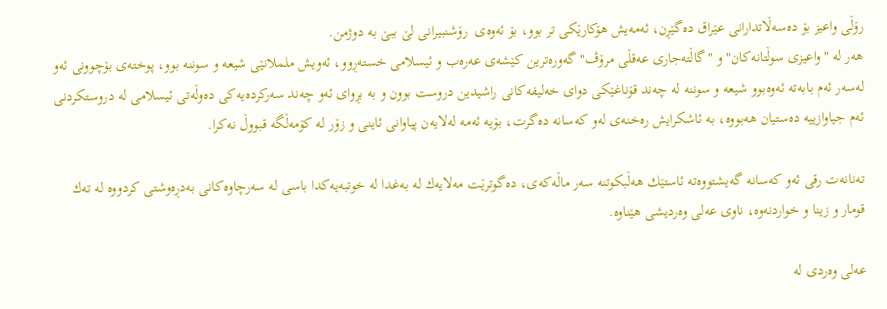رۆڵی واعیز بۆ ده‌سه‌ڵاتدارانی عێراق ده‌گێڕن، ئه‌مه‌یش هۆكارێكی تر بوو، بۆ ئه‌وه‌ی  رۆشنبیرانی لێ ببێ به‌ دوژمن.
هه‌ر له‌ "واعیزی سوڵتانه‌كان" و "گاڵته‌جاری عه‌قڵی مرۆڤ" گه‌وره‌ترین كێشه‌ی عه‌ره‌ب و ئیسلامی خسته‌ڕوو، ئه‌ویش ململانێی شیعه‌ و سوننه‌ بوو، پوخته‌ی بۆچوونی ئه‌و له‌سه‌ر ئه‌م بابه‌ته‌ ئه‌وه‌بوو شیعه‌ و سوننه‌ له‌ چه‌ند قۆناغێكی دوای خه‌لیفه‌كانی راشیدین دروست بوون و به‌ بڕوای ئه‌و چه‌ند سه‌ركرده‌یه‌كی ده‌وڵه‌تی ئیسلامی له‌ دروستكردنی ئه‌م جیاوازییه‌ ده‌ستیان هه‌بووه‌، به‌ ئاشكرایش ره‌خنه‌ی له‌و كه‌سانه‌ ده‌گرت، بۆیه‌ ئه‌مه‌ له‌لایه‌ن پیاوانی ئاینی و زۆر له‌ كۆمه‌ڵگه‌ قبووڵ نه‌كرا.

ته‌نانه‌ت رقی ئه‌و كه‌سانه‌ گه‌یشتووه‌ته‌ ئاستێك هه‌ڵبكوتنه‌ سه‌ر ماڵه‌كه‌ی، ده‌گوترێت مه‌لایه‌ك له‌ به‌غدا له‌ خوتبه‌یه‌كدا باسی له‌ سه‌رچاوه‌كانی به‌دڕه‌وشتی كردووه‌ له‌ ته‌ك قومار و زینا و خواردنه‌وه‌، ناوی عه‌لی وه‌ردیشی هێناوه‌.

عه‌لی وه‌ردی له‌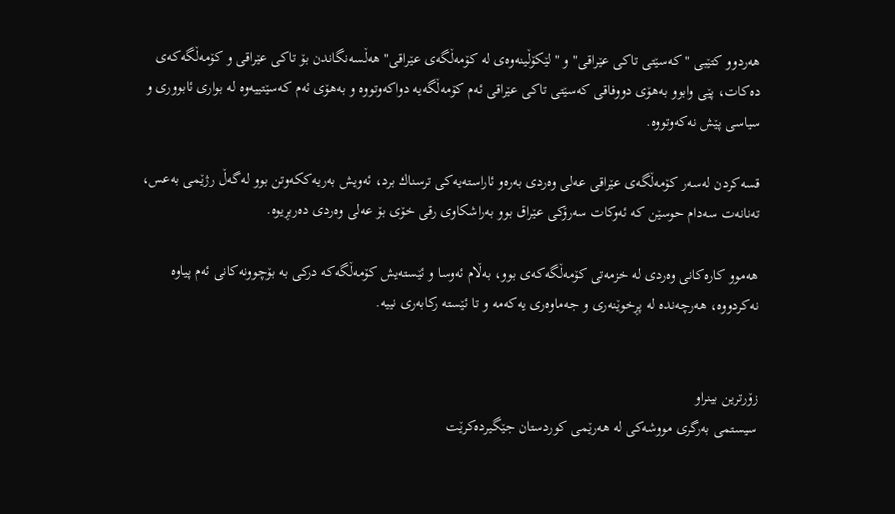هه‌ردوو كتێبی "كه‌سێتی تاكی عێراقی" و "لێكۆڵینه‌وه‌ی له‌ كۆمه‌ڵگه‌ی عێراقی" هه‌ڵسه‌نگاندن بۆ تاكی عێراقی و كۆمه‌ڵگه‌كه‌ی ده‌كات، پێی وابوو به‌هۆی دووفاقی كه‌سێتی تاكی عێراقی ئه‌م كۆمه‌ڵگه‌یه‌ دواكه‌وتووه‌ و به‌هۆی ئه‌م كه‌سێتییه‌وه‌ له‌ بواری ئابووری و سیاسی پێش نه‌كه‌وتووه‌.

قسه‌كردن له‌سه‌ر كۆمه‌ڵگه‌ی عێراقی عه‌لی وه‌ردی به‌ره‌و ئاراسته‌یه‌كی ترسناك برد، ئه‌ویش به‌ریه‌ككه‌وتن بوو له‌گه‌ڵ رژێمی به‌عس، ته‌نانه‌ت سه‌دام حوسێن كه‌ ئه‌وكات سه‌رۆكی عێراق بوو به‌راشكاوی رقی خۆی بۆ عه‌لی وه‌ردی ده‌ربڕیوه‌.

هه‌موو كاره‌كانی وه‌ردی له‌ خزمه‌تی كۆمه‌ڵگه‌كه‌ی بوو، به‌ڵام ئه‌وسا و ئێسته‌یش كۆمه‌ڵگه‌كه‌ دركی به‌ بۆچوونه‌كانی ئه‌م پیاوه‌ نه‌كردووه‌، هه‌رچه‌نده‌ له‌ پڕخوێنه‌ری و جه‌ماوه‌ری یه‌كه‌مه‌ و تا ئێسته‌ ركابه‌ری نییه‌.


زۆرترین بینراو
سیستمی بەرگری مووشەکی لە هەرێمی کوردستان جێگیردەکرێت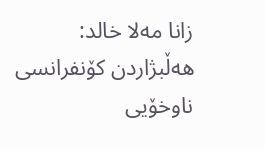زانا مه‌لا خالد: هه‌ڵبژاردن كۆنفرانسی ناوخۆیی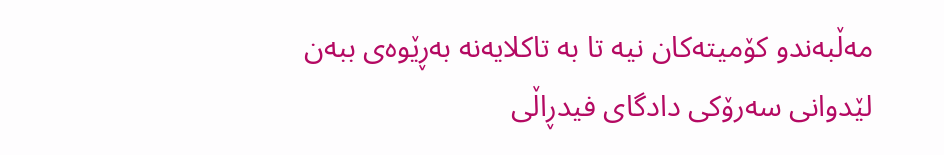مه‌ڵبه‌ندو كۆمیته‌كان نیه‌ تا به‌ تاكلایه‌نه‌ به‌ڕێوه‌ی ببه‌ن
لێدوانی‌ سەرۆكی دادگای فیدڕاڵی‌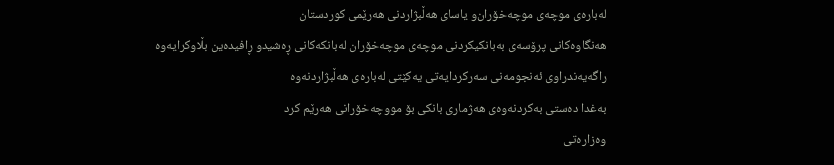لەبارەی موچەی موچەخۆران‌و یاسای هەڵبژاردنی هەرێمی كوردستان
هه‌نگاوه‌كانی‌ پرۆسه‌ی‌ به‌بانكیكردنی‌ موچه‌ی‌ موچه‌خۆران لەبانکه‌كانی ڕەشیدو ڕافیدەین بڵاوكرایه‌وه‌
راگەیەندراوی‌ ئەنجومەنی سەرکردایەتی یەکێتی لەبارەی هەڵبژاردنه‌وه‌
بەغدا دەستی بەکردنەوەی هەژماری بانکی بۆ مووچەخۆرانی هەرێم کرد
وەزارەتی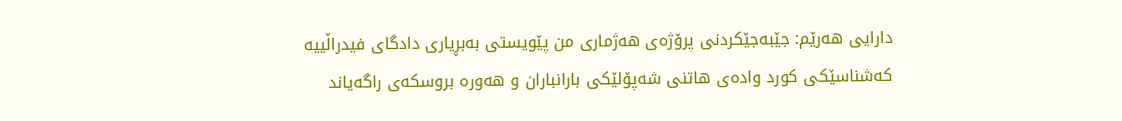دارایی ھەرێم: جێبه‌جێكردنی‌ پرۆژه‌ی‌ ھەژماری من پێویستی‌ به‌بڕیاری‌ دادگای‌ فیدراڵییه‌
كه‌شناسێكی كورد واده‌ی هاتنی شه‌پۆلێكی بارانباران و هه‌وره‌ بروسكه‌ی راگه‌یاند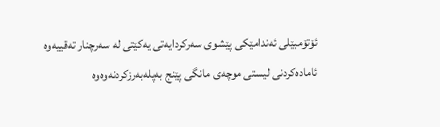ئۆتۆمبێلی ئەندامێكی پێشوی سەركردایەتی یەكێتی لە سەرچنار تەقییەوە
ئامادەکردنی لیستی موچەی مانگی پێنج بەپلەبەرزکردنەوەوە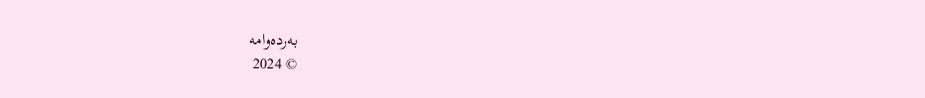بەردەوامە
© 2024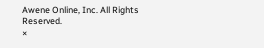Awene Online, Inc. All Rights Reserved.
×